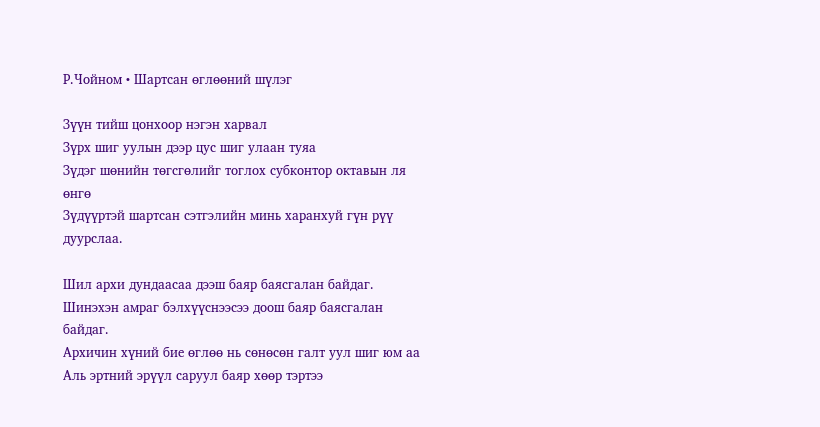Р.Чойном • Шартсан өглөөний шүлэг

Зүүн тийш цонхоор нэгэн харвал
Зүрх шиг уулын дээр цус шиг улаан туяа
Зүдэг шөнийн төгсгөлийг тоглох субконтор октавын ля өнгө
Зүдүүртэй шартсан сэтгэлийн минь харанхуй гүн рүү дуурслаа.

Шил архи дундаасаа дээш баяр баясгалан байдаг.
Шинэхэн амраг бэлхүүснээсээ доош баяр баясгалан байдаг.
Архичин хүний бие өглөө нь сөнөсөн галт уул шиг юм аа
Аль эртний эрүүл саруул баяр хөөр тэртээ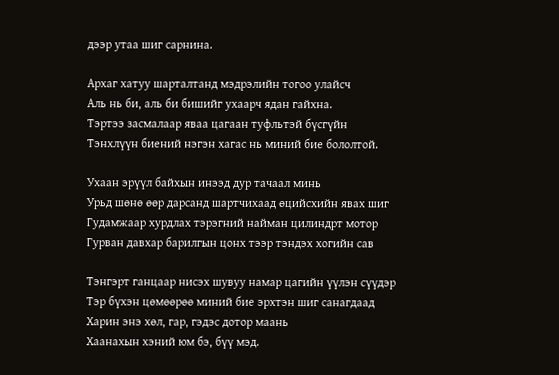дээр утаа шиг сарнина.

Архаг хатуу шарталтанд мэдрэлийн тогоо улайсч
Аль нь би, аль би бишийг ухаарч ядан гайхна.
Тэртээ засмалаар яваа цагаан туфльтэй бүсгүйн
Тэнхлүүн биений нэгэн хагас нь миний бие бололтой.

Ухаан эрүүл байхын инээд дур тачаал минь
Урьд шөнө өөр дарсанд шартчихаад өцийсхийн явах шиг
Гудамжаар хурдлах тэрэгний найман цилиндрт мотор
Гурван давхар барилгын цонх тээр тэндэх хогийн сав

Тэнгэрт ганцаар нисэх шувуу намар цагийн үүлэн сүүдэр
Тэр бүхэн цөмөөрөө миний бие эрхтэн шиг санагдаад
Харин энэ хөл, гар, гэдэс дотор маань
Хаанахын хэний юм бэ, бүү мэд.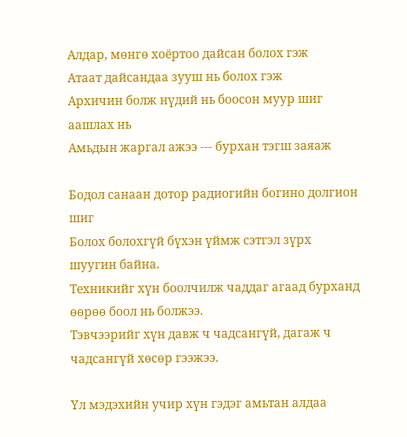Алдар, мөнгө хоёртоо дайсан болох гэж
Атаат дайсандаа зууш нь болох гэж
Архичин болж нүдий нь боосон муур шиг аашлах нь
Амьдын жаргал ажээ --- бурхан тэгш заяаж

Бодол санаан дотор радиогийн богино долгион шиг
Болох болохгүй бүхэн үймж сэтгэл зүрх шуугин байна.
Техникийг хүн боолчилж чаддаг агаад бурханд өөрөө боол нь болжээ.
Тэвчээрийг хүн давж ч чадсангүй, дагаж ч чадсангүй хөсөр гээжээ.

Үл мэдэхийн учир хүн гэдэг амьтан алдаа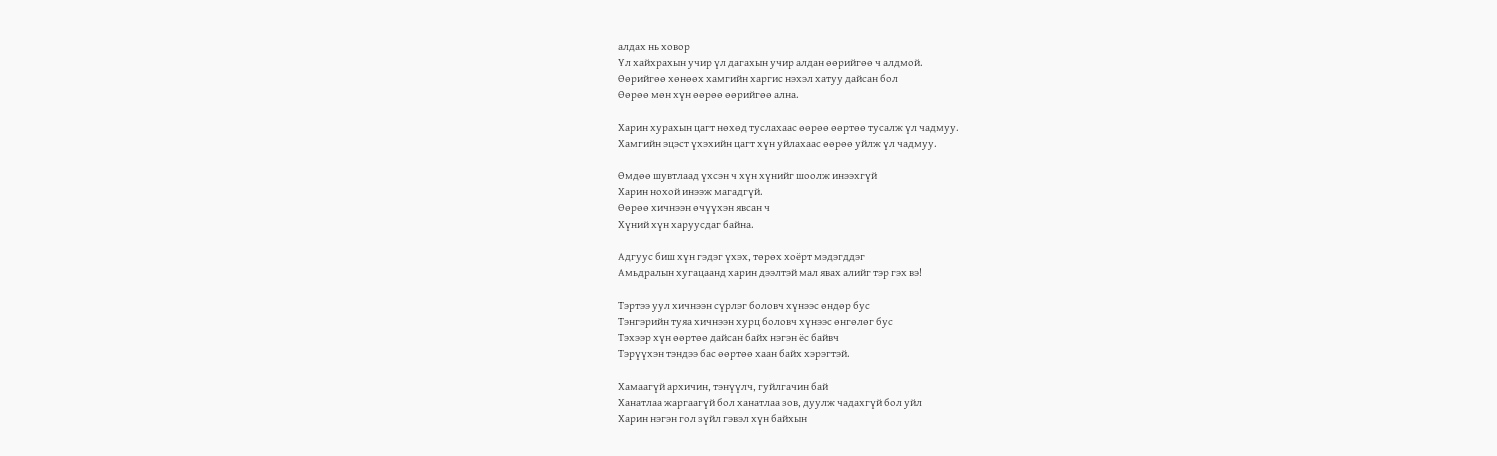алдах нь ховор
Үл хайхрахын учир үл дагахын учир алдан өөрийгөө ч алдмой.
Өөрийгөө хөнөөх хамгийн харгис нэхэл хатуу дайсан бол
Өөрөө мөн хүн өөрөө өөрийгөө ална.

Харин хурахын цагт нөхөд туслахаас өөрөө өөртөө тусалж үл чадмуу.
Хамгийн эцэст үхэхийн цагт хүн уйлахаас өөрөө уйлж үл чадмуу.

Өмдөө шувтлаад үхсэн ч хүн хүнийг шоолж инээхгүй
Харин нохой инээж магадгүй.
Өөрөө хичнээн өчүүхэн явсан ч
Хүний хүн харуусдаг байна.

Адгуус биш хүн гэдэг үхэх, төрөх хоёрт мэдэгддэг
Амьдралын хугацаанд харин дээлтэй мал явах алийг тэр гэх вэ!

Тэртээ уул хичнээн сүрлэг боловч хүнээс өндөр бус
Тэнгэрийн туяа хичнээн хурц боловч хүнээс өнгөлөг бус
Тэхээр хүн өөртөө дайсан байх нэгэн ёс байвч
Тэрүүхэн тэндээ бас өөртөө хаан байх хэрэгтэй.

Хамаагүй архичин, тэнүүлч, гуйлгачин бай
Ханатлаа жаргаагүй бол ханатлаа зов, дуулж чадахгүй бол уйл
Харин нэгэн гол зүйл гэвэл хүн байхын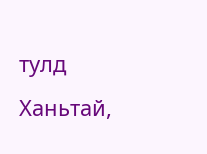тулд
Ханьтай,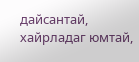дайсантай, хайрладаг юмтай,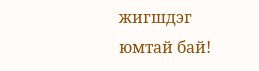жигшдэг юмтай бай!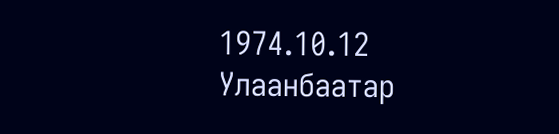1974.10.12
Улаанбаатар